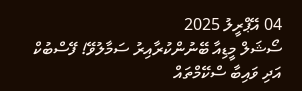04 އޭޕްރީލު 2025
ސޯޝަލް މީޑިއާ ބޭނުންކުރާއިރު ސަމާލުވޭ! ފޭސްބުކް އަދި ވައިބާ ސްކޭމްތައް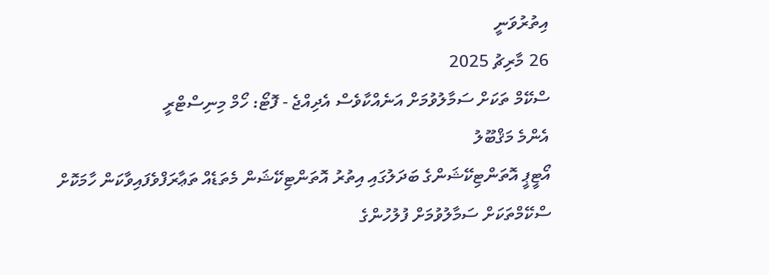އިތުރުވަނީ
26 މާރިޗު 2025
ސްކޭމް ތަކަށް ސަމާލުވުމަށް އަނެއްކާވެސް އެދިއްޖެ - ފޮޓޯ: ހޯމް މިނިސްޓްރީ
އެންމެ މަޤްބޫލު
އޯޓީޕީ އޮތަންޓިކޭޝަންގެ ބަދަލުގައި އިތުރު އޮތަންޓިކޭޝަން މެތަޑެއް ތަޢާރަފްވެފައިވާކަން ހާމަކޮށް ސްކޭމްތަކަށް ސަމާލުވުމަށް ފުލުހުންގެ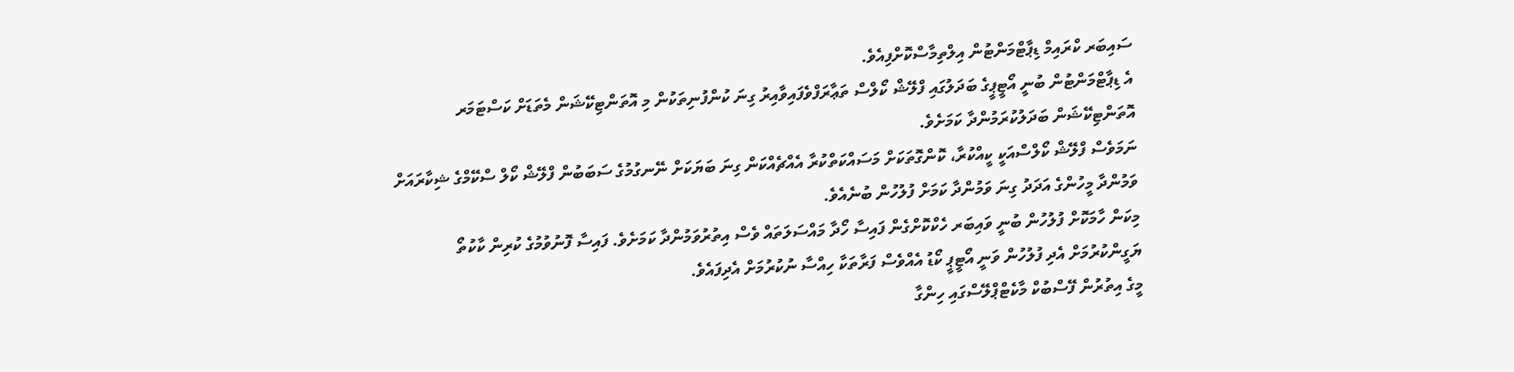ސައިބަރ ކްރައިމް ޑިޕާޓްމަންޓުން އިލްތިމާސްކޮށްފިއެވެ.
އެ ޑިޕާޓްމަންޓުން ބުނީ އޯޓީޕީގެ ބަދަލުގައި ފްލޭޝް ކޯލްސް ތަޢާރަފްވެފައިވާއިރު ގިނަ ކުންފުނިތަކުން މި އޮތަންޓިކޭޝަން މެތަޑަށް ކަސްޓަމަރ އޮތަންޓިކޭޝަން ބަދަލުކުރަމުންދާ ކަމަށެވެ.
ނަމަވެސް ފްލޭޝް ކޯލްސްއަކީ ކީއްކުރާ، ކޮންގޮތަކަށް މަސައްކަތްކުރާ އެއްޗެއްކަން ގިނަ ބަޔަކަށް ނޭނގުމުގެ ސަބަބުން ފްލޭޝް ކޯލް ސްކޭމްގެ ޝިކާރައަށް ވަމުންދާ މީހުންގެ އަދަދު ގިނަ ވަމުންދާ ކަމަށް ފުލުހުން ބުނެއެވެ.
މިކަން ހާމަކޮށް ފުލުހުން ބުނީ ވައިބަރ ހެކްކޮށްގެން ފައިސާ ހޯދާ މައްސަލަތައް ވެސް އިތުރުވަމުންދާ ކަމަށެވެ. ފައިސާ ފޮނުވުމުގެ ކުރިން ކާކުތޯ ޔަގީންކުރުމަށް އެދި ފުލުހުން ވަނީ އޯޓީޕީ ކޯޑު އެއްވެސް ފަރާތަކާ ހިއްސާ ނުކުރުމަށް އެދިފައެވެ.
މީގެ އިތުރުން ފޭސްބުކް މާކެޓްޕްލޭސްގައި ހިންގާ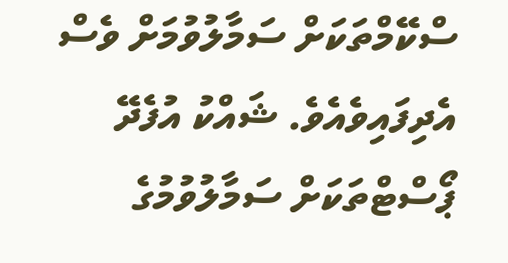ސްކޭމްތަކަށް ސަމާލުވުމަށް ވެސް އެދިފައިވެއެވެ. ޝައްކު އުފެދޭ ޕޯސްޓްތަކަށް ސަމާލުވުމުގެ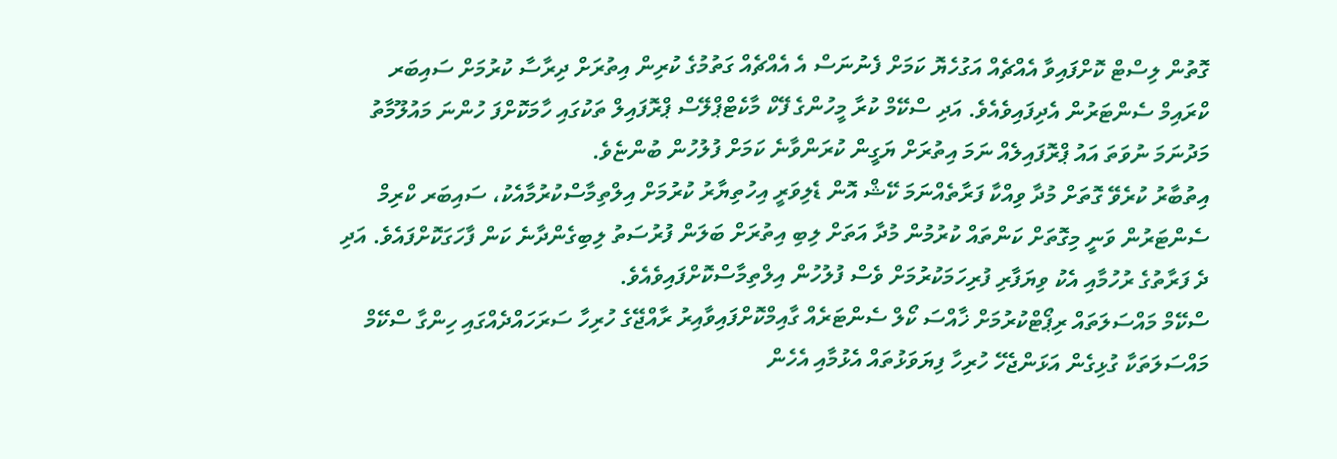ގޮތުން ލިސްޓް ކޮށްފައިވާ އެއްޗެއް އަގުހެޔޮ ކަމަށް ފެނުނަސް އެ އެއްޗެއް ގަތުމުގެ ކުރިން އިތުރަށް ދިރާސާ ކުރުމަށް ސައިބަރ ކްރައިމް ސެންޓަރުން އެދިފައިވެއެވެ. އަދި ސްކޭމް ކުރާ މީހުންގެ ފޭކް މާކެޓްޕްލޭސް ޕްރޮފައިލް ތަކުގައި ހާމަކޮށްފަ ހުންނަ މައުލޫމާތު މަދުނަމަ ނުވަތަ އައު ޕްރޮފައިލެއް ނަމަ އިތުރަށް ޔަގީން ކުރަންވާނެ ކަމަށް ފުލުހުން ބުންޏެވެ.
އިތުބާރު ކުރެވޭ ގޮތަށް މުދާ ވިއްކާ ފަރާތެއްނަމަ ކޭޝް އޮން ޑެލިވަރީ އިހުތިޔާރު ކުރުމަށް އިލްތިމާސްކުރުމާއެކު، ސައިބަރ ކްރިމް ސެންޓަރުން ވަނީ މިގޮތަށް ކަންތައް ކުރުމުން މުދާ އަތަށް ލިބި އިތުރަށް ބަލަން ފުރުސަތު ލިބިގެންދާނެ ކަން ފާހަގަކޮށްފައެވެ. އަދި ދެ ފަރާތުގެ ރުހުމާއި އެކު ވިޔަފާރި ފުރިހަމަކުރުމަށް ވެސް ފުލުހުން އިލްތިމާސްކޮށްފައިވެއެވެ.
ސްކޭމް މައްސަލަތައް ރިޕޯޓްކުރުމަށް ޚާއްސަ ކޯލް ސެންޓަރެއް ގާއިމްކޮށްފައިވާއިރު ރާއްޖޭގެ ހުރިހާ ސަރަހައްދެއްގައި ހިންގާ ސްކޭމް މައްސަލަތަކާ ގުޅިގެން އަޅަންޖެހޭ ހުރިހާ ފިޔަވަޅުތައް އެޅުމާއި އެހެން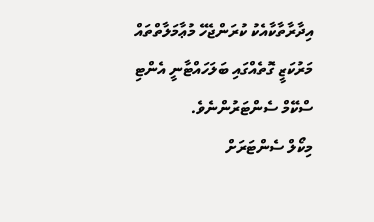އިދާރާތާކާއެކު ކުރަންޖެހޭ މުޢާމަލާތްތައް މަރުކަޒީ ގޮތެއްގައި ބަލަހައްޓާނީ އެންޓި ސްކޭމް ސެންޓަރުންނެވެ.
މިކޯލް ސެންޓަރަށް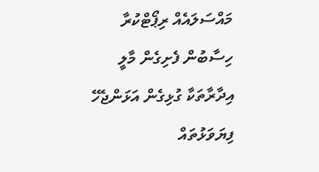މައްސަލައެއް ރިޕޯޓްކުރާ ހިސާބުން ފެށިގެން މާލީ އިދާރާތަކާ ގުޅިގެން އަޅަންޖެހޭ ފިޔަވަޅުތައް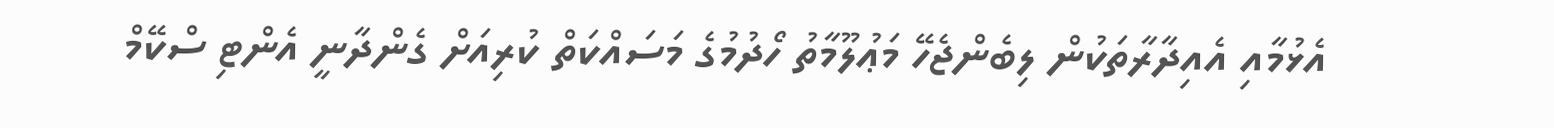އެޅުމާއި އެއިދާރާތަކުން ލިބެންޖެހޭ މަޢުލޫމާތު ހޯދުމުގެ މަސައްކަތް ކުރިއަށް ގެންދާނީ އެންޓި ސްކޭމް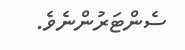ސެންޓަރުންނެވެ.